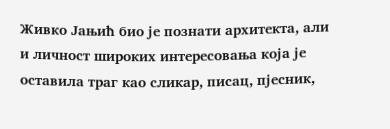Живко Јањић био је познати архитекта, али и личност широких интересовања која је оставила траг као сликар, писац, пјесник,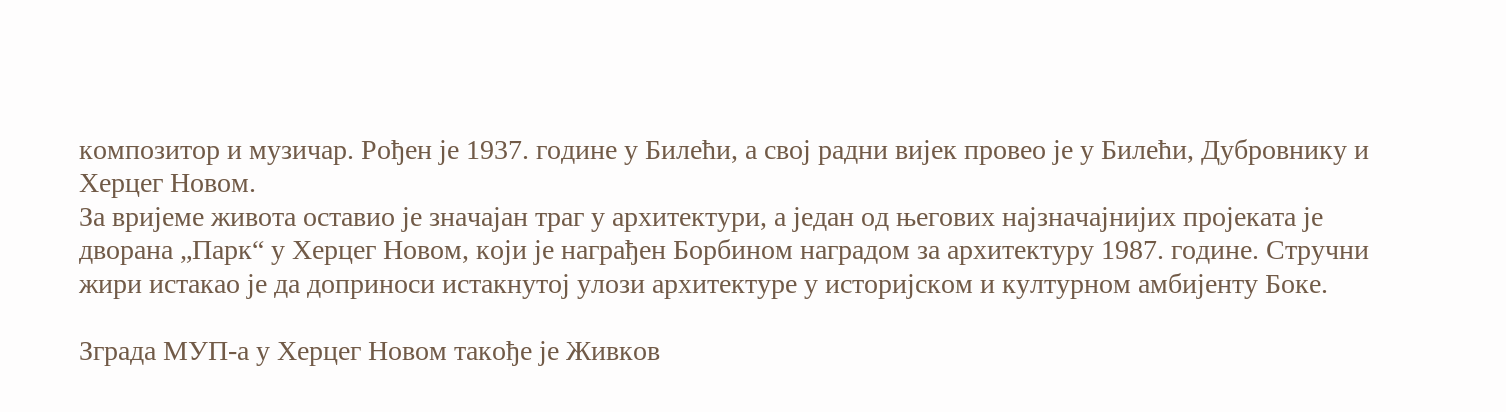композитор и музичар. Рођен је 1937. године у Билећи, а свој радни вијек провео је у Билећи, Дубровнику и Херцег Новом.
За вријеме живота оставио је значајан траг у архитектури, а један од његових најзначајнијих пројеката је дворана „Парк“ у Херцег Новом, који је награђен Борбином наградом за архитектуру 1987. године. Стручни жири истакао је да доприноси истакнутој улози архитектуре у историјском и културном амбијенту Боке.

Зграда МУП-а у Херцег Новом такође је Живков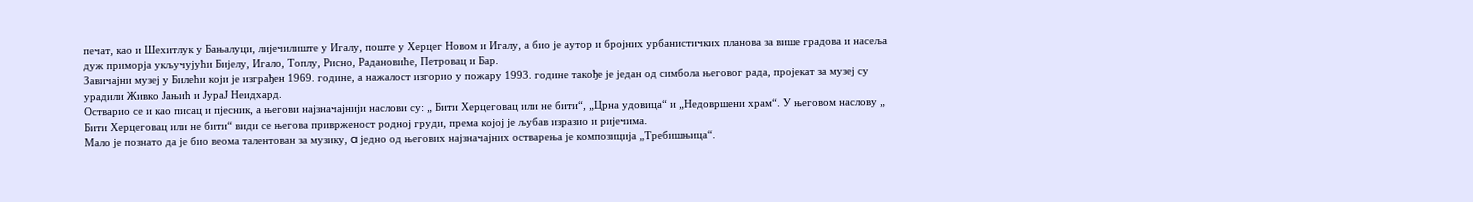печат, као и Шехитлук у Бањалуци, лијечилиште у Игалу, поште у Херцег Новом и Игалу, а био је аутор и бројних урбанистичких планова за више градова и насеља дуж приморја укључујући Бијелу, Игало, Топлу, Рисно, Радановиће, Петровац и Бар.
Завичајни музеј у Билећи који је изграђен 1969. године, а нажалост изгорио у пожару 1993. године такође је један од симбола његовог рада, пројекат за музеј су урадили Живко Јањић и ЈураЈ Неидхард.
Остварио се и као писац и пјесник, а његови најзначајнији наслови су: „ Бити Херцеговац или не бити“, „Црна удовица“ и „Недовршени храм“. У његовом наслову „ Бити Херцеговац или не бити“ види се његова приврженост родној груди, према којој је љубав изразио и ријечима.
Мало је познато да је био веома талентован за музику, a једно од његових најзначајних остварења је композиција „Требишњица“.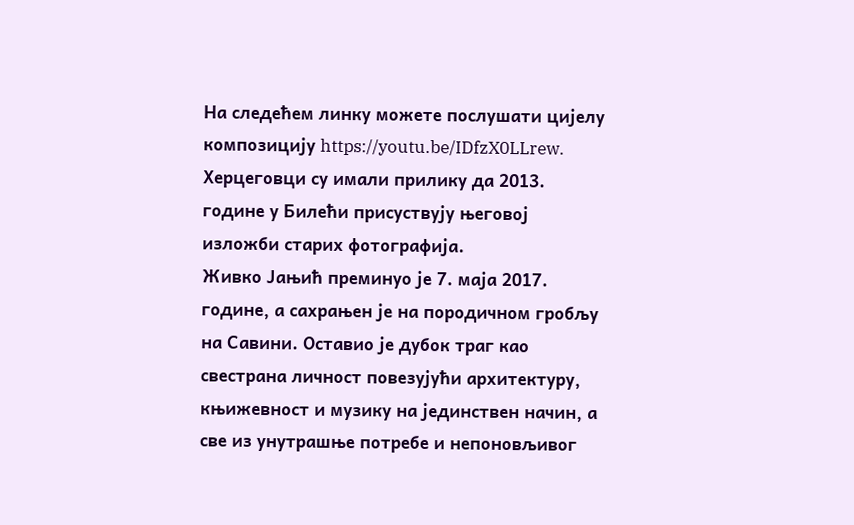На следећем линку можете послушати цијелу композицију https://youtu.be/IDfzX0LLrew.
Херцеговци су имали прилику да 2013. године у Билећи присуствују његовој изложби старих фотографија.
Живко Јањић преминуо је 7. маја 2017. године, а сахрањен је на породичном гробљу на Савини. Оставио је дубок траг као свестрана личност повезујући архитектуру, књижевност и музику на јединствен начин, а све из унутрашње потребе и непоновљивог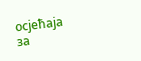осјећаја за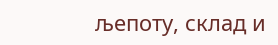љепоту, склад и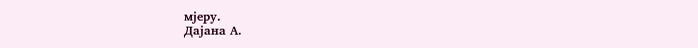мјеру.
Дајана А.